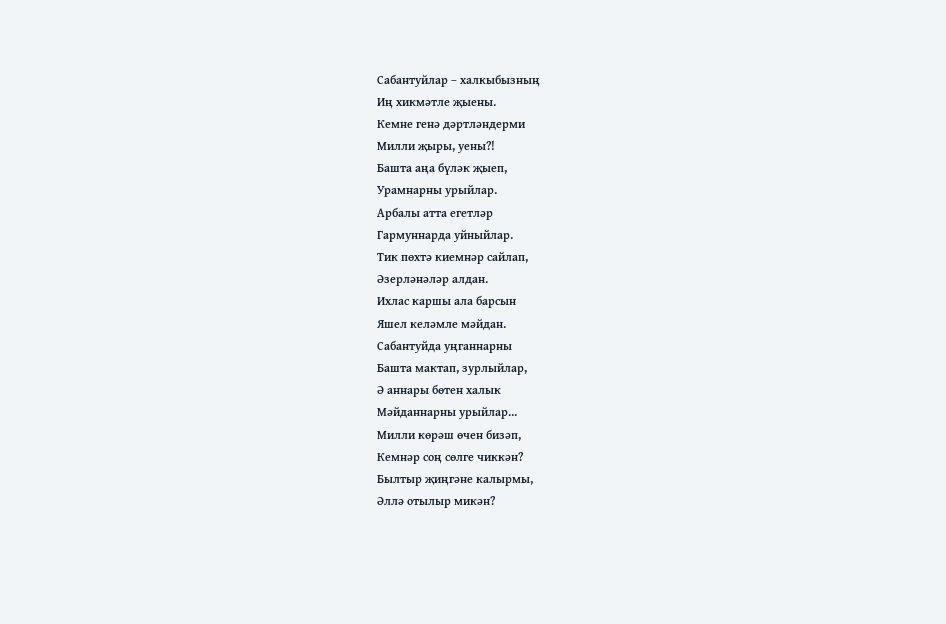Сабантуйлар – халкыбызның
Иң хикмәтле җыены.
Кемне генә дәртләндерми
Милли җыры, уены?!
Башта аңа бүләк җыеп,
Урамнарны урыйлар.
Арбалы атта егетләр
Гармуннарда уйныйлар.
Тик пөхтә киемнәр сайлап,
Әзерләнәләр алдан.
Ихлас каршы ала барсын
Яшел келәмле мәйдан.
Сабантуйда уңганнарны
Башта мактап, зурлыйлар,
Ә аннары бөтен халык
Мәйданнарны урыйлар...
Милли көрәш өчен бизәп,
Кемнәр соң сөлге чиккән?
Былтыр җиңгәне калырмы,
Әллә отылыр микән?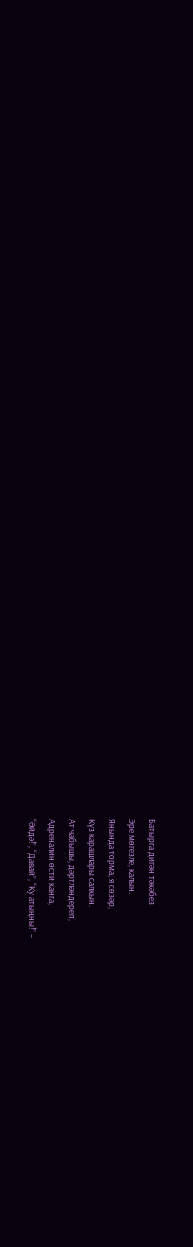Батырга дигән тәкәбез
Эре мөгезле, калын.
Янында торма, я сөзәр,
Күз карашлары салкын.
Ат чабышы, дәртләндереп,
Адреналин өсти канга,
“Әйдә!”, “Давай”, “Ку атыңны!” –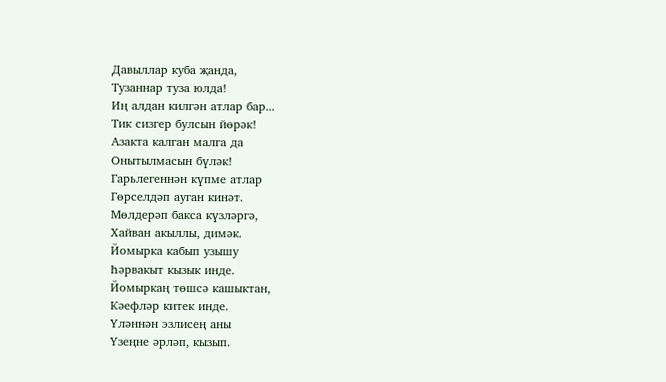Давыллар куба җанда,
Тузаннар туза юлда!
Иң алдан килгән атлар бар...
Тик сизгер булсын йөрәк!
Азакта калган малга да
Онытылмасын бүләк!
Гарьлегеннән күпме атлар
Гөрселдәп ауган кинәт.
Мөлдерәп бакса күзләргә,
Хайван акыллы, димәк.
Йомырка кабып узышу
Һәрвакыт кызык инде.
Йомыркаң төшсә кашыктан,
Кәефләр китек инде.
Үләннән эзлисең аны
Үзеңне әрләп, кызып.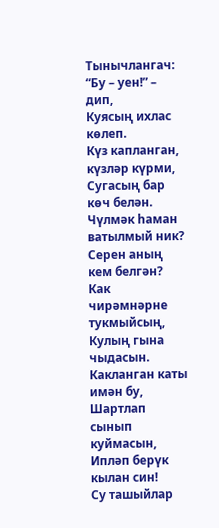Тынычлангач: “Бу – уен!” – дип,
Куясың ихлас көлеп.
Күз капланган, күзләр күрми,
Сугасың бар көч белән.
Чүлмәк һаман ватылмый ник?
Серен аның кем белгән?
Как чирәмнәрне тукмыйсың,
Кулың гына чыдасын.
Какланган каты имән бу,
Шартлап сынып куймасын,
Ипләп берүк кылан син!
Су ташыйлар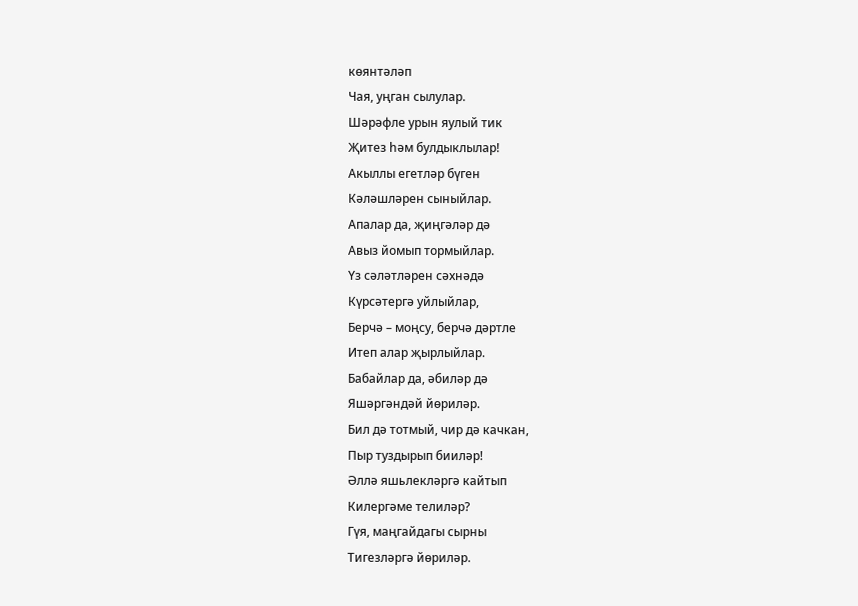көянтәләп
Чая, уңган сылулар.
Шәрәфле урын яулый тик
Җитез һәм булдыклылар!
Акыллы егетләр бүген
Кәләшләрен сыныйлар.
Апалар да, җиңгәләр дә
Авыз йомып тормыйлар.
Үз сәләтләрен сәхнәдә
Күрсәтергә уйлыйлар,
Берчә – моңсу, берчә дәртле
Итеп алар җырлыйлар.
Бабайлар да, әбиләр дә
Яшәргәндәй йөриләр.
Бил дә тотмый, чир дә качкан,
Пыр туздырып бииләр!
Әллә яшьлекләргә кайтып
Килергәме телиләр?
Гүя, маңгайдагы сырны
Тигезләргә йөриләр.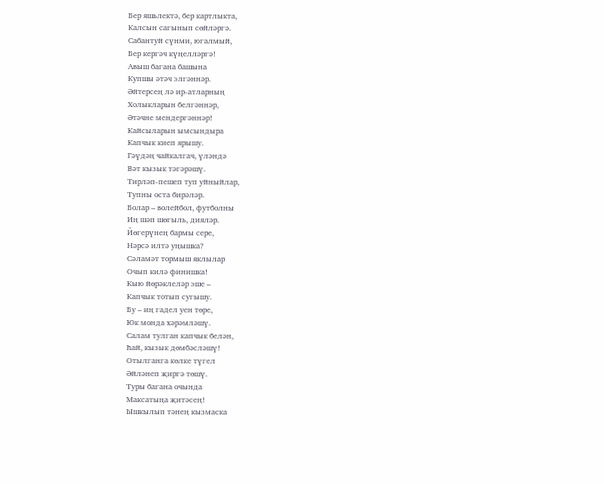Бер яшьлектә, бер картлыкта,
Калсын сагынып сөйләргә.
Сабантуй сүнми, югалмый,
Бер кергәч күңелләргә!
Авыш багана башына
Купшы әтәч элгәннәр.
Әйтерсең лә ир-атларның
Холыкларын белгәннәр,
Әтәчне мендергәннәр!
Кайсыларын ымсындыра
Капчык киеп ярышу.
Гәүдәң чайкалгач, үләндә
Вәт кызык тәгәрәшү.
Тирләп-пешеп туп уйныйлар,
Тупны оста бирәләр.
Болар – волейбол, футболны
Иң шәп шөгыль, дияләр.
Йөгерүнең бармы сере,
Нәрсә илтә уңышка?
Сәламәт тормыш яклылар
Очып килә финишка!
Кыю йөрәклеләр эше –
Капчык тотып сугышу.
Бу – иң гадел уен төре,
Юк монда хәрәмләшү.
Салам тулган капчык белән,
Һай, кызык дөмбәсләшү!
Отылганга көлке түгел
Әйләнеп җиргә төшү.
Туры багана очында
Максатыңа җитәсең!
Ышкылып тәнең кызмаска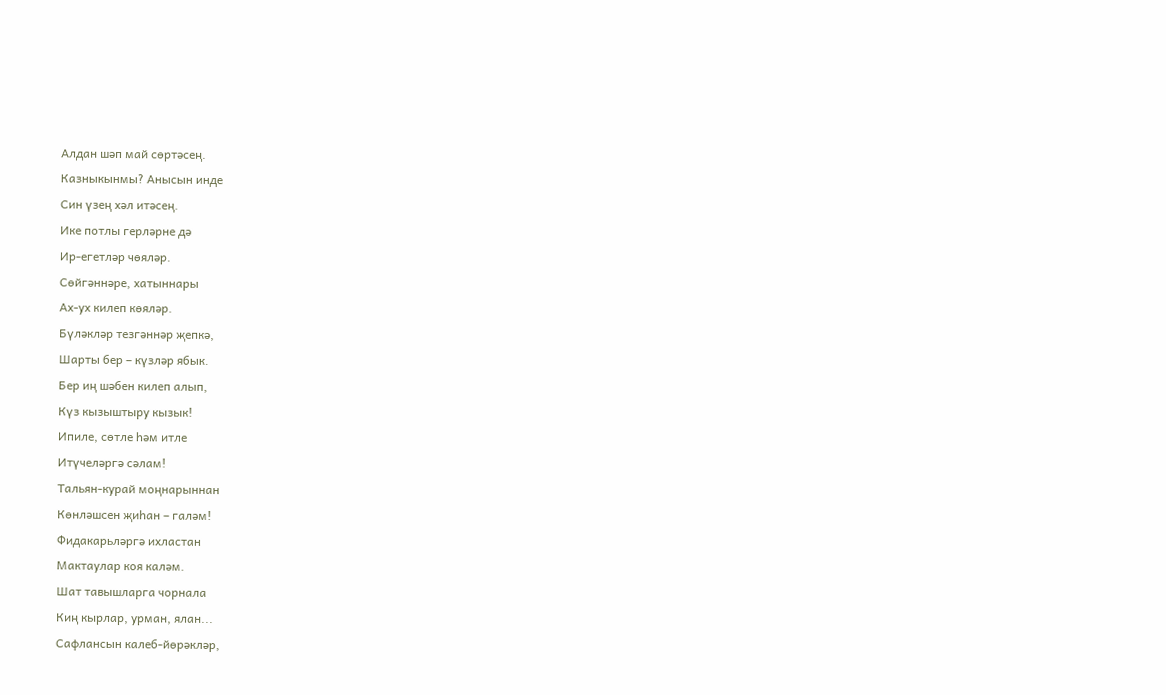Алдан шәп май сөртәсең.
Казныкынмы? Анысын инде
Син үзең хәл итәсең.
Ике потлы герләрне дә
Ир-егетләр чөяләр.
Сөйгәннәре, хатыннары
Ах-ух килеп көяләр.
Бүләкләр тезгәннәр җепкә,
Шарты бер – күзләр ябык.
Бер иң шәбен килеп алып,
Күз кызыштыру кызык!
Ипиле, сөтле һәм итле
Итүчеләргә сәлам!
Тальян-курай моңнарыннан
Көнләшсен җиһан – галәм!
Фидакарьләргә ихластан
Мактаулар коя каләм.
Шат тавышларга чорнала
Киң кырлар, урман, ялан...
Сафлансын калеб-йөрәкләр,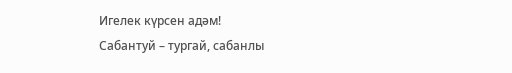Игелек күрсен адәм!
Сабантуй – тургай, сабанлы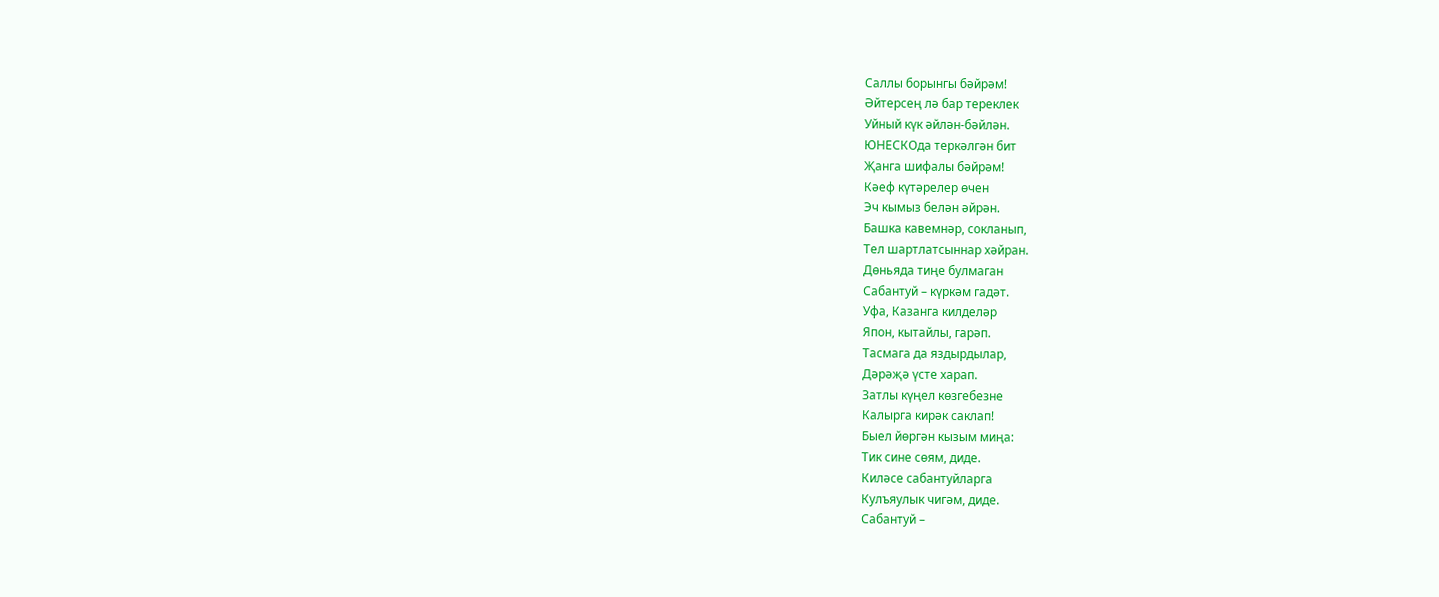Саллы борынгы бәйрәм!
Әйтерсең лә бар тереклек
Уйный күк әйлән-бәйлән.
ЮНЕСКОда теркәлгән бит
Җанга шифалы бәйрәм!
Кәеф күтәрелер өчен
Эч кымыз белән әйрән.
Башка кавемнәр, сокланып,
Тел шартлатсыннар хәйран.
Дөньяда тиңе булмаган
Сабантуй – күркәм гадәт.
Уфа, Казанга килделәр
Япон, кытайлы, гарәп.
Тасмага да яздырдылар,
Дәрәҗә үсте харап.
Затлы күңел көзгебезне
Калырга кирәк саклап!
Быел йөргән кызым миңа:
Тик сине сөям, диде.
Киләсе сабантуйларга
Кулъяулык чигәм, диде.
Сабантуй –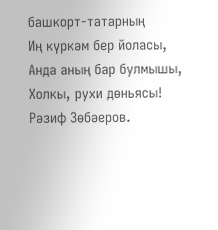башкорт-татарның
Иң күркәм бер йоласы,
Анда аның бар булмышы,
Холкы, рухи дөньясы!
Рәзиф Зөбәеров.